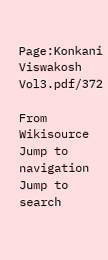Page:Konkani Viswakosh Vol3.pdf/372

From Wikisource
Jump to navigation Jump to search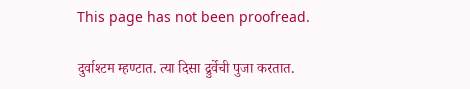This page has not been proofread.

दुर्वाश्टम म्हण्टात. त्या दिसा द्रुर्वेची पुजा करतात.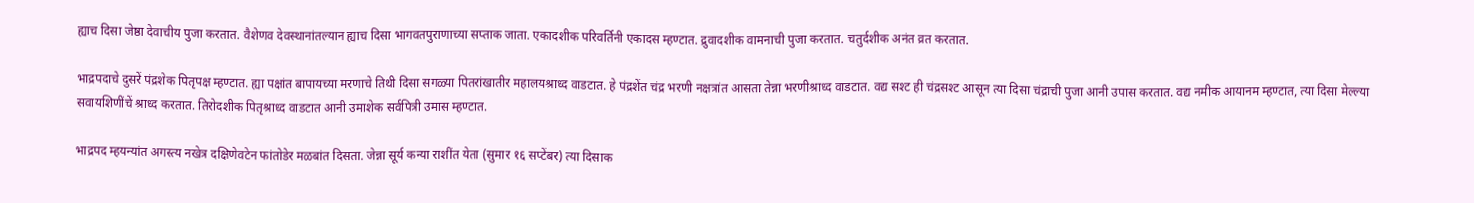ह्याच दिसा जेष्ठा देवाचीय पुजा करतात. वैशेणव देवस्थानांतल्यान ह्याच दिसा भागवतपुराणाच्या सप्ताक जाता. एकादशीक परिवर्तिनी एकादस म्हण्टात. द्रुवादशीक वामनाची पुजा करतात. चतुर्दशीक अनंत व्रत करतात.

भाद्रपदाचे दुसरें पंद्रशेक पितृपक्ष म्हण्टात. ह्या पक्षांत बापायच्या मरणाचे तिथी दिसा सगळ्या पितरांखातीर महालयश्राध्द वाडटात. हे पंद्रशेंत चंद्र भरणी नक्षत्रांत आसता तेन्ना भरणीश्राध्द वाडटात. वद्य सश्ट ही चंद्रसश्ट आसून त्या दिसा चंद्राची पुजा आनी उपास करतात. वद्य नमीक आयानम म्हण्टात, त्या दिसा मेल्ल्या सवायशिणींचें श्राध्द करतात. तिरोदशीक पितृश्राध्द वाडटात आनी उमाशेक सर्वपित्री उमास म्हण्टात.

भाद्रपद म्हयन्यांत अगस्त्य नखेत्र दक्षिणेवटेन फांतोडेर मळबांत दिसता. जेन्ना सूर्य कन्या राशींत येता (सुमार १६ सप्टेंबर) त्या दिसाक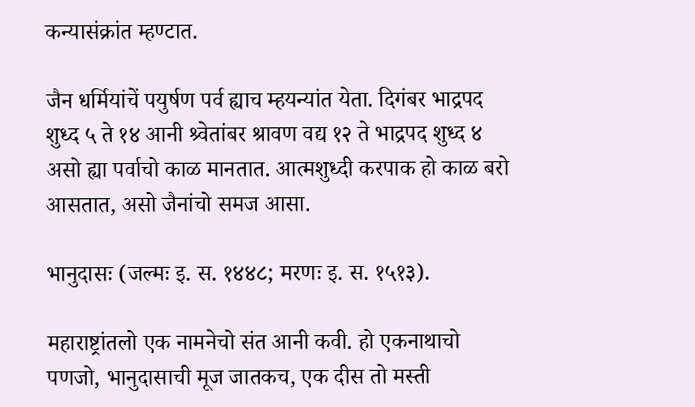कन्यासंक्रांत म्हण्टात.

जैन धर्मियांचें पयुर्षण पर्व ह्याच म्हयन्यांत येता. दिगंबर भाद्रपद शुध्द ५ ते १४ आनी श्र्वेतांबर श्रावण वद्य १२ ते भाद्रपद शुध्द ४ असो ह्या पर्वाचो काळ मानतात. आत्मशुध्दी करपाक हो काळ बरो आसतात, असो जैनांचो समज आसा.

भानुदासः (जल्मः इ. स. १४४८; मरणः इ. स. १५१३).

महाराष्ट्रांतलो एक नामनेचो संत आनी कवी. हो एकनाथाचो पणजो, भानुदासाची मूज जातकच, एक दीस तो मस्ती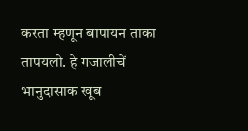करता म्हणून बापायन ताका तापयलो. हे गजालीचें भानुदासाक खूब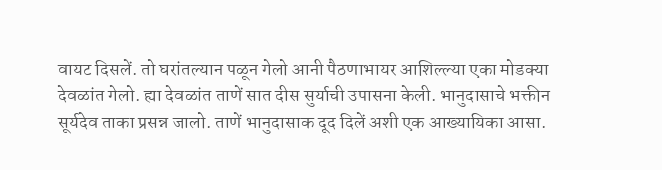वायट दिसलें. तो घरांतल्यान पळून गेलो आनी पैठणाभायर आशिल्ल्या एका मोडक्या देवळांत गेलो. ह्या देवळांत ताणें सात दीस सुर्याची उपासना केली. भानुदासाचे भक्तीन सूर्यदेव ताका प्रसन्न जालो. ताणें भानुदासाक दूद दिलें अशी एक आख्यायिका आसा.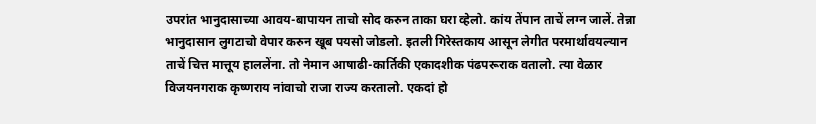उपरांत भानुदासाच्या आवय-बापायन ताचो सोद करुन ताका घरा व्हेलो. कांय तेंपान ताचें लग्न जालें. तेन्ना भानुदासान लुगटाचो वेपार करुन खूब पयसो जोडलो. इतली गिरेस्तकाय आसून लेगीत परमार्थावयल्यान ताचें चित्त मात्तूय हाललेंना. तो नेमान आषाढी-कार्तिकी एकादशीक पंढपरूराक वतालो. त्या वेळार विजयनगराक कृष्णराय नांवाचो राजा राज्य करतालो. एकदां हो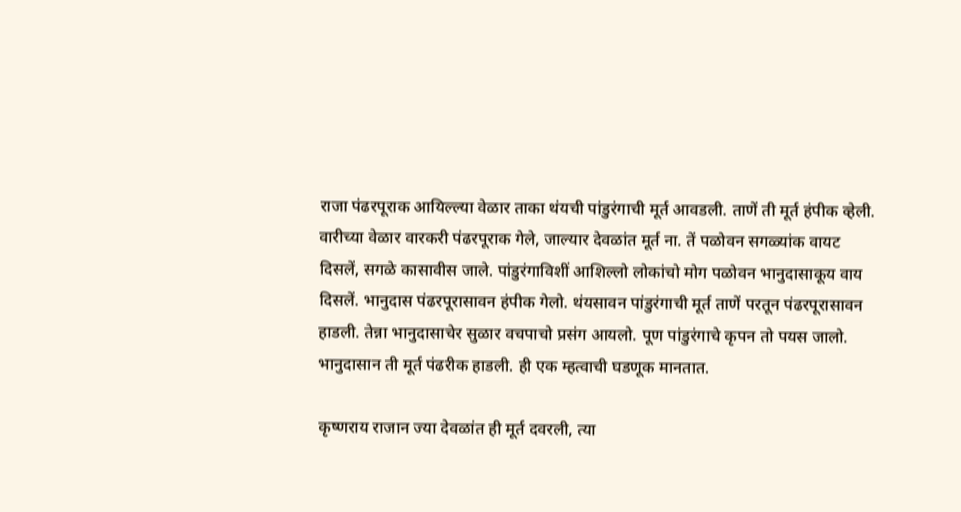राजा पंढरपूराक आयिल्ल्या वेळार ताका थंयची पांडुरंगाची मूर्त आवडली. ताणें ती मूर्त हंपीक व्हेली. वारीच्या वेळार वारकरी पंढरपूराक गेले, जाल्यार देवळांत मूर्त ना. तें पळोवन सगळ्यांक वायट दिसलें, सगळे कासावीस जाले. पांडुरंगाविशीं आशिल्लो लोकांचो मोग पळोवन भानुदासाकूय वाय दिसलें. भानुदास पंढरपूरासावन हंपीक गेलो. थंयसावन पांडुरंगाची मूर्त ताणें परतून पंढरपूरासावन हाडली. तेन्ना भानुदासाचेर सुळार वचपाचो प्रसंग आयलो. पूण पांडुरंगाचे कृपन तो पयस जालो. भानुदासान ती मूर्त पंढरीक हाडली. ही एक म्हत्वाची घडणूक मानतात.

कृष्णराय राजान ज्या देवळांत ही मूर्त दवरली, त्या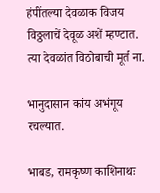हंपींतल्या देवळाक विजय विठ्ठलाचें देवूळ अशें म्हण्टात. त्या देवळांत विठोबाची मूर्त ना.

भानुदासान कांय अभंगूय रचल्यात.

भाबड, रामकृष्ण काशिनाथः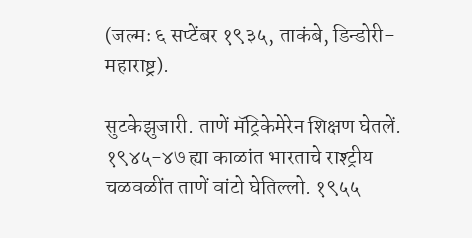(जल्मः ६ सप्टेंबर १९३५, ताकंबे, डिन्डोरी- महाराष्ट्र).

सुटकेझुजारी. ताणें मॅट्रिकेमेरेन शिक्षण घेतलें. १९४५-४७ ह्या काळांत भारताचे राश्ट्रीय चळवळींत ताणें वांटो घेतिल्लो. १९५५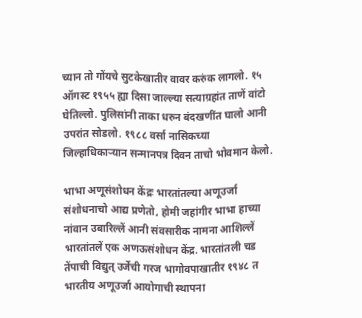च्यान तो गोंयचे सुटकेखातीर वावर करुंक लागलो. १५ ऑगस्ट १९५५ ह्या दिसा जाल्ल्या सत्याग्रहांत ताणें वांटो घेतिल्लो. पुलिसांनी ताका धरुन बंदखणींत घालो आनी उपरांत सोडलो. १९८८ वर्सा नासिकच्या जिल्हाधिकाऱ्यान सन्मानपत्र दिवन ताचो भोवमान केलो.

भाभा अणूसंशोधन केंद्रः भारतांतल्या अणूउर्जा संशोधनाचो आद्य प्रणेतो, होमी जहांगीर भाभा हाच्या नांवान उबारिल्लें आनी संवसारीक नामना आशिल्लें भारतांतलें एक अणऊसंशोधन केंद्र. भारतांतली चड तेंपाची विद्युत् उर्जेची गरज भागोवपाखातीर १९४८ त भारतीय अणूउर्जा आयोगाची स्थापना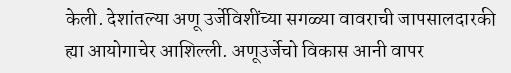केली. देशांतल्या अणू उर्जेविशींच्या सगळ्या वावराची जापसालदारकी ह्या आयोगाचेर आशिल्ली. अणूउर्जेचो विकास आनी वापर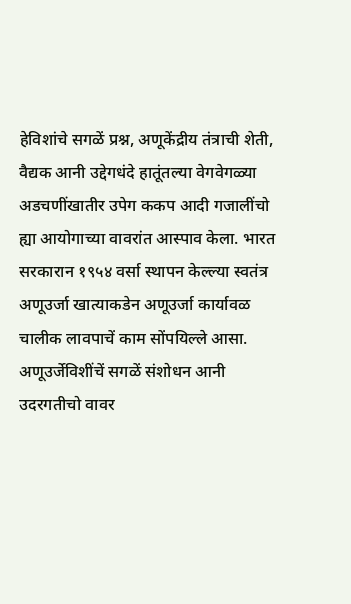हेविशांचे सगळें प्रश्न, अणूकेंद्रीय तंत्राची शेती, वैद्यक आनी उद्देगधंदे हातूंतल्या वेगवेगळ्या अडचणींखातीर उपेग ककप आदी गजालींचो ह्या आयोगाच्या वावरांत आस्पाव केला. भारत सरकारान १९५४ वर्सा स्थापन केल्ल्या स्वतंत्र अणूउर्जा खात्याकडेन अणूउर्जा कार्यावळ चालीक लावपाचें काम सोंपयिल्ले आसा. अणूउर्जेविशींचें सगळें संशोधन आनी उदरगतीचो वावर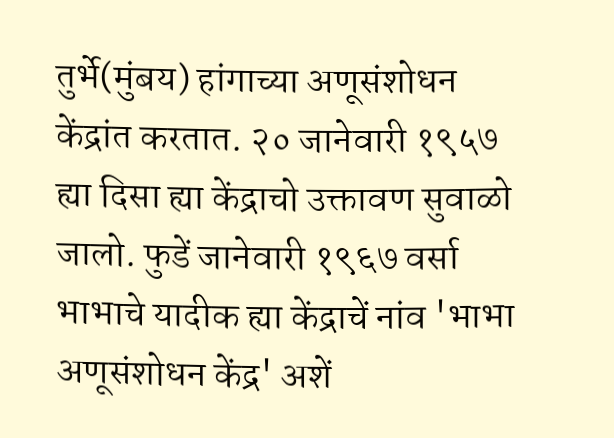तुर्भे(मुंबय) हांगाच्या अणूसंशोधन केंद्रांत करतात. २० जानेवारी १९५७ ह्या दिसा ह्या केंद्राचो उक्तावण सुवाळो जालो. फुडें जानेवारी १९६७ वर्सा भाभाचे यादीक ह्या केंद्राचें नांव 'भाभा अणूसंशोधन केंद्र' अशें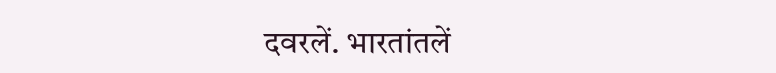दवरलें. भारतांतलें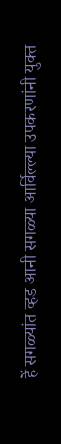हें सगळ्यांत व्हड आनी सगळ्या आर्विल्ल्या उपकरणांनी युक्त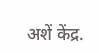अशें केंद्र.